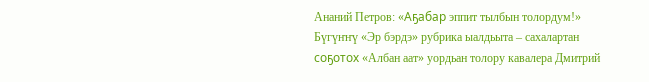Ананий Петров: «Аҕабар эппит тылбын толордум!»
Бүгүҥҥү «Эр бэрдэ» рубрика ыалдьыта – сахалартан соҕотох «Албан аат» уордьан толору кавалера Дмитрий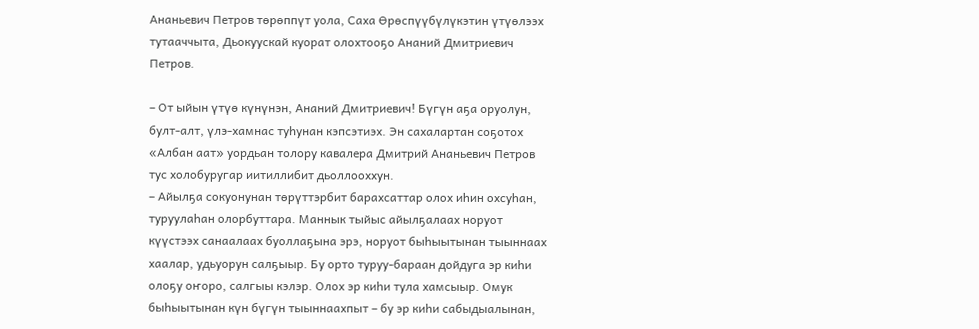Ананьевич Петров төрөппүт уола, Саха Өрөспүүбүлүкэтин үтүөлээх тутааччыта, Дьокуускай куорат олохтооҕо Ананий Дмитриевич Петров.

– От ыйын үтүө күнүнэн, Ананий Дмитриевич! Бүгүн аҕа оруолун, булт-алт, үлэ-хамнас туһунан кэпсэтиэх. Эн сахалартан соҕотох «Албан аат» уордьан толору кавалера Дмитрий Ананьевич Петров тус холобуругар иитиллибит дьоллооххун.
– Айылҕа сокуонунан төрүттэрбит барахсаттар олох иһин охсуһан, туруулаһан олорбуттара. Маннык тыйыс айылҕалаах норуот күүстээх санаалаах буоллаҕына эрэ, норуот быһыытынан тыыннаах хаалар, удьуорун салҕыыр. Бу орто туруу-бараан дойдуга эр киһи олоҕу оҥоро, салгыы кэлэр. Олох эр киһи тула хамсыыр. Омук быһыытынан күн бүгүн тыыннаахпыт – бу эр киһи сабыдыалынан,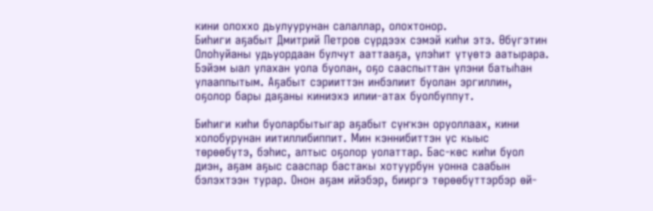кини олоххо дьулуурунан салаллар, олохтонор.
Биһиги аҕабыт Дмитрий Петров сүрдээх сэмэй киһи этэ. Өбүгэтин Олоһуйаны удьуордаан булчут ааттааҕа, үлэһит үтүөтэ аатырара. Бэйэм ыал улахан уола буолан, оҕо сааспыттан үлэни батыһан улааппытым. Аҕабыт сэрииттэн инбэлиит буолан эргиллин, оҕолор бары даҕаны киниэхэ илии-атах буолбуппут.

Биһиги киһи буоларбытыгар аҕабыт сүҥкэн оруоллаах, кини холобурунан иитиллибиппит. Мин кэннибиттэн үс кыыс төрөөбүтэ, бэһис, алтыс оҕолор уолаттар. Бас-көс киһи буол диэн, аҕам аҕыс сааспар бастакы хотуурбун уонна саабын бэлэхтээн турар. Онон аҕам ийэбэр, бииргэ төрөөбүттэрбэр өй-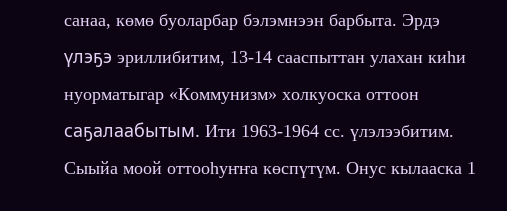санаа, көмө буоларбар бэлэмнээн барбыта. Эрдэ үлэҕэ эриллибитим, 13-14 сааспыттан улахан киһи нуорматыгар «Коммунизм» холкуоска оттоон саҕалаабытым. Ити 1963-1964 сс. үлэлээбитим. Сыыйа моой оттооһуҥҥа көспүтүм. Онус кылааска 1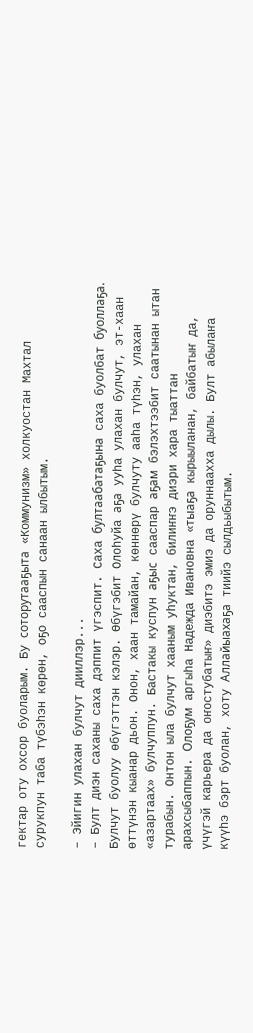гектар оту охсор буоларым. Бу соторутааҕыта «Коммунизм» холкуостан Махтал сурукпун таба түбэһэн көрөн, оҕо сааспын санаан ылбытым.

– Эйигин улахан булчут дииллэр...
– Булт диэн саханы саха дэппит үгэспит. Саха бултаабатаҕына саха буолбат буоллаҕа. Булчут буолуу өбүгэттэн кэлэр. Өбүгэбит Олоһуйа аҕа ууһа улахан булчут, эт-хаан өттүнэн кыанар дьон. Онон, хаан тамайан, көннөрү булчуту ааһа түһэн, улахан «азартаах» булчуппун. Бастакы куспун аҕыс сааспар аҕам бэлэхтээбит саатынан ытан турабын. Онтон ыла булчут хааным уһуктан, билиҥҥэ диэри хара тыаттан арахсыбаппын. Олоҕум аргыһа Надежда Ивановна «тыаҕа кырыыланан, байбатыҥ да, үчүгэй карьера да оҥостубатыҥ» диэбитэ эмиэ да оруннаахха дылы. Булт абылаҥа күүһэ бэрт буолан, хоту Аллайыахаҕа тиийэ сылдьыбытым.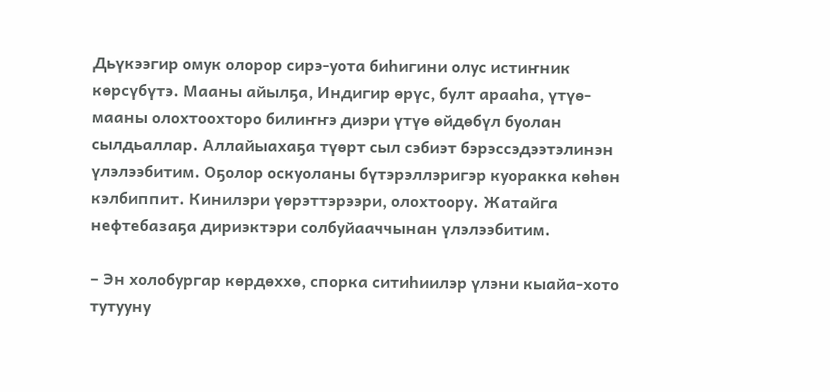Дьүкээгир омук олорор сирэ-уота биһигини олус истиҥник көрсүбүтэ. Мааны айылҕа, Индигир өрүс, булт арааһа, үтүө-мааны олохтоохторо билиҥҥэ диэри үтүө өйдөбүл буолан сылдьаллар. Аллайыахаҕа түөрт сыл сэбиэт бэрэссэдээтэлинэн үлэлээбитим. Оҕолор оскуоланы бүтэрэллэригэр куоракка көһөн кэлбиппит. Кинилэри үөрэттэрээри, олохтоору. Жатайга нефтебазаҕа дириэктэри солбуйааччынан үлэлээбитим.

– Эн холобургар көрдөххө, спорка ситиһиилэр үлэни кыайа-хото тутууну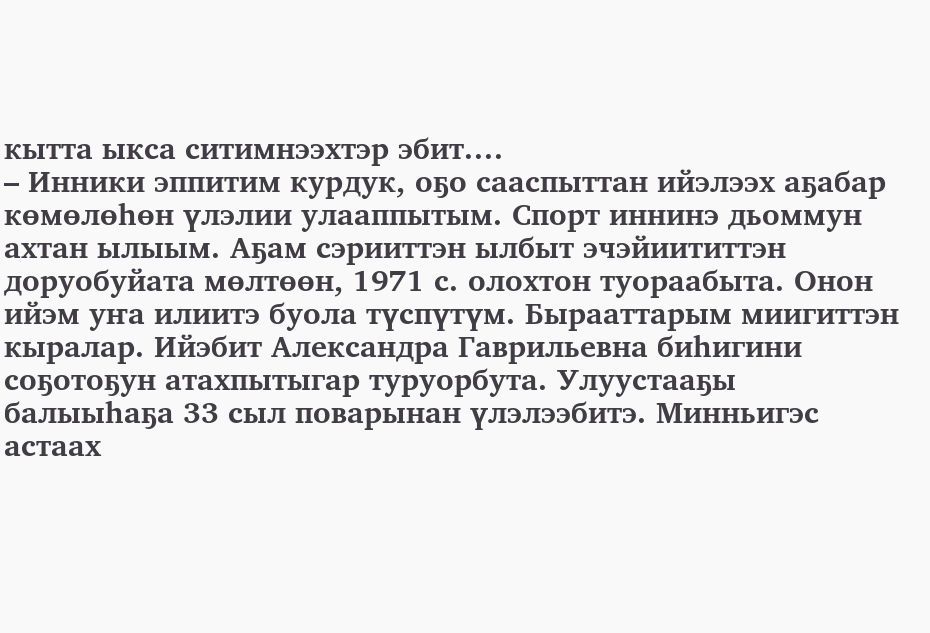кытта ыкса ситимнээхтэр эбит....
– Инники эппитим курдук, оҕо сааспыттан ийэлээх аҕабар көмөлөһөн үлэлии улааппытым. Спорт иннинэ дьоммун ахтан ылыым. Аҕам сэрииттэн ылбыт эчэйиититтэн доруобуйата мөлтөөн, 1971 с. олохтон туораабыта. Онон ийэм уҥа илиитэ буола түспүтүм. Бырааттарым миигиттэн кыралар. Ийэбит Александра Гаврильевна биһигини соҕотоҕун атахпытыгар туруорбута. Улуустааҕы балыыһаҕа 33 сыл поварынан үлэлээбитэ. Минньигэс астаах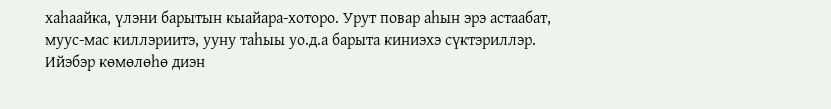хаһаайка, үлэни барытын кыайара-хоторо. Урут повар аһын эрэ астаабат, муус-мас киллэриитэ, ууну таһыы уо.д.а барыта киниэхэ сүктэриллэр. Ийэбэр көмөлөһө диэн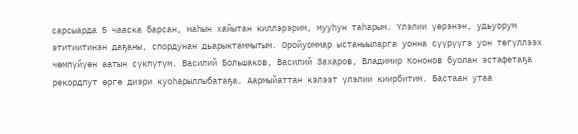сарсыарда 5 чааска барсан, маһын хайытан киллэрэрим, мууһун таһарым. Үлэлии үөрэнэн, удьуорум этитиитинэн даҕаны, спордунан дьарыктаммытым. Оройуоммар ыстаныыларга уонна сүүрүүгэ уон төгүллээх чөмпүйүөн аатын сүкпүтүм. Василий Большаков, Василий Захаров, Владимир Кононов буолан эстафетаҕа рекордпут өргө диэри куоһарыллыбатаҕа. Аармыйаттан кэлээт үлэлии киирбитим. Бастаан утаа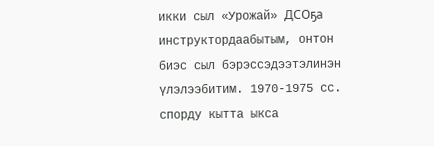икки сыл «Урожай» ДСОҕа инструктордаабытым, онтон биэс сыл бэрэссэдээтэлинэн үлэлээбитим. 1970-1975 сс. спорду кытта ыкса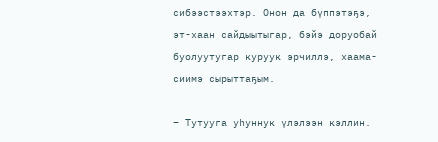сибээстээхтэр. Онон да бүппэтэҕэ, эт-хаан сайдыытыгар, бэйэ доруобай буолуутугар куруук эрчиллэ, хаама-сиимэ сырыттаҕым.

– Тутууга уһуннук үлэлээн кэллин.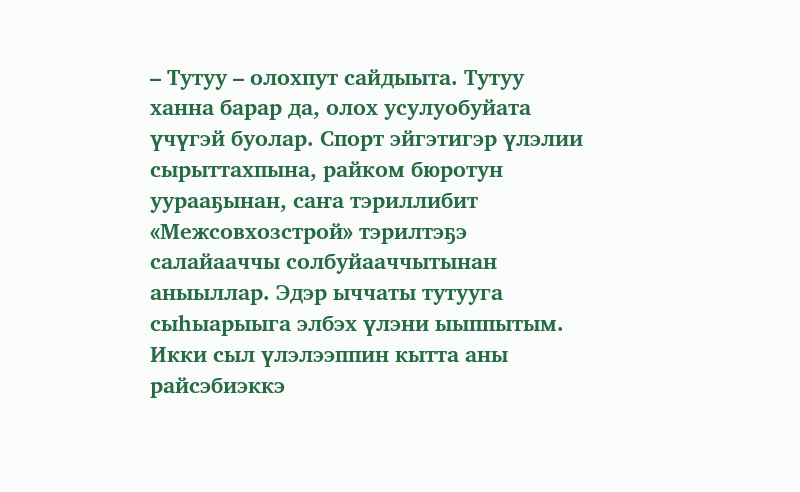– Тутуу – олохпут сайдыыта. Тутуу ханна барар да, олох усулуобуйата үчүгэй буолар. Спорт эйгэтигэр үлэлии сырыттахпына, райком бюротун уурааҕынан, саҥа тэриллибит «Межсовхозстрой» тэрилтэҕэ салайааччы солбуйааччытынан аныыллар. Эдэр ыччаты тутууга сыһыарыыга элбэх үлэни ыыппытым. Икки сыл үлэлээппин кытта аны райсэбиэккэ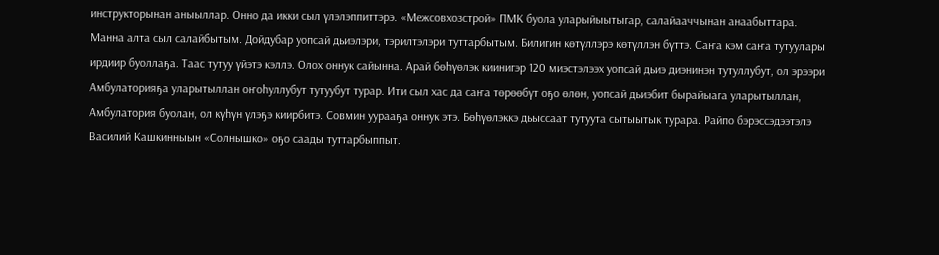инструкторынан аныыллар. Онно да икки сыл үлэлэппиттэрэ. «Межсовхозстрой» ПМК буола уларыйыытыгар, салайааччынан анаабыттара. Манна алта сыл салайбытым. Дойдубар уопсай дьиэлэри, тэрилтэлэри туттарбытым. Билигин көтүллэрэ көтүллэн бүттэ. Саҥа кэм саҥа тутуулары ирдиир буоллаҕа. Таас тутуу үйэтэ кэллэ. Олох оннук сайынна. Арай бөһүөлэк киинигэр 120 миэстэлээх уопсай дьиэ диэнинэн тутуллубут, ол эрээри Амбулаторияҕа уларытыллан оҥоһуллубут тутуубут турар. Ити сыл хас да саҥа төрөөбүт оҕо өлөн, уопсай дьиэбит бырайыага уларытыллан, Амбулатория буолан, ол күһүн үлэҕэ киирбитэ. Совмин уурааҕа оннук этэ. Бөһүөлэккэ дьыссаат тутуута сытыытык турара. Райпо бэрэссэдээтэлэ Василий Кашкинныын «Солнышко» оҕо саады туттарбыппыт.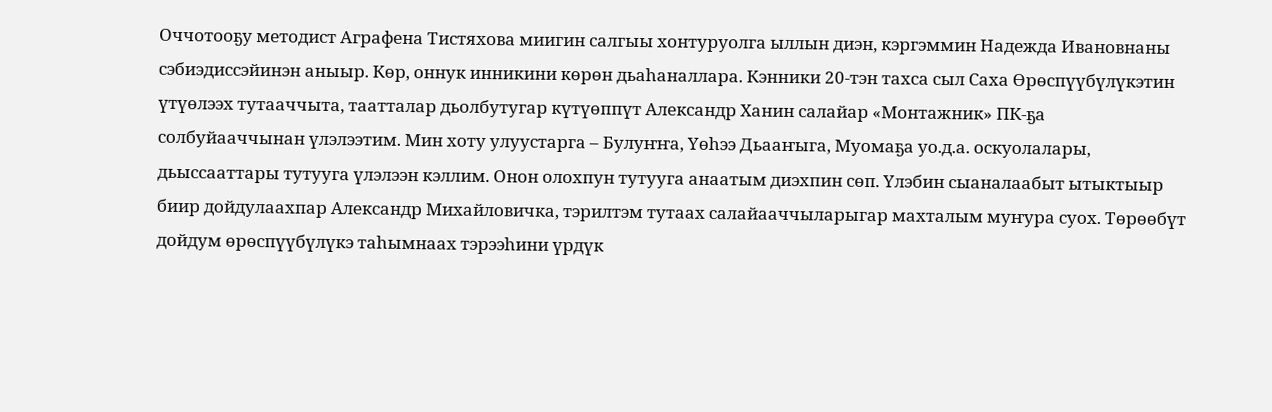Оччотооҕу методист Аграфена Тистяхова миигин салгыы хонтуруолга ыллын диэн, кэргэммин Надежда Ивановнаны сэбиэдиссэйинэн аныыр. Көр, оннук инникини көрөн дьаһаналлара. Кэнники 20-тэн тахса сыл Саха Өрөспүүбүлүкэтин үтүөлээх тутааччыта, таатталар дьолбутугар күтүөппүт Александр Ханин салайар «Монтажник» ПК-ҕа солбуйааччынан үлэлээтим. Мин хоту улуустарга – Булуҥҥа, Үөһээ Дьааҥыга, Муомаҕа уо.д.а. оскуолалары, дьыссааттары тутууга үлэлээн кэллим. Онон олохпун тутууга анаатым диэхпин сөп. Үлэбин сыаналаабыт ытыктыыр биир дойдулаахпар Александр Михайловичка, тэрилтэм тутаах салайааччыларыгар махталым муҥура суох. Төрөөбүт дойдум өрөспүүбүлүкэ таһымнаах тэрээһини үрдүк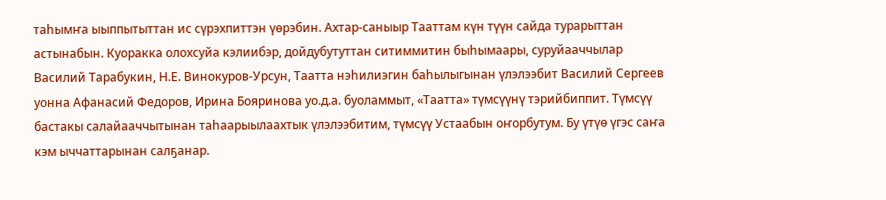таһымҥа ыыппытыттан ис сүрэхпиттэн үөрэбин. Ахтар-саныыр Тааттам күн түүн сайда турарыттан астынабын. Куоракка олохсуйа кэлиибэр, дойдубутуттан ситиммитин быһымаары, суруйааччылар Василий Тарабукин, Н.Е. Винокуров-Урсун, Таатта нэһилиэгин баһылыгынан үлэлээбит Василий Сергеев уонна Афанасий Федоров, Ирина Бояринова уо.д.а. буоламмыт, «Таатта» түмсүүнү тэрийбиппит. Түмсүү бастакы салайааччытынан таһаарыылаахтык үлэлээбитим, түмсүү Устаабын оҥорбутум. Бу үтүө үгэс саҥа кэм ыччаттарынан салҕанар.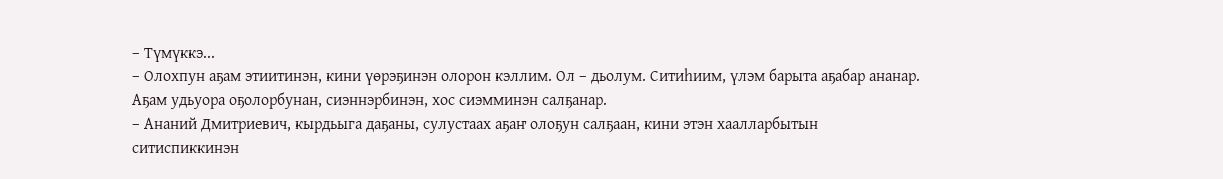– Түмүккэ...
– Олохпун аҕам этиитинэн, кини үөрэҕинэн олорон кэллим. Ол – дьолум. Ситиһиим, үлэм барыта аҕабар ананар. Аҕам удьуора оҕолорбунан, сиэннэрбинэн, хос сиэмминэн салҕанар.
– Ананий Дмитриевич, кырдьыга даҕаны, сулустаах аҕаҥ олоҕун салҕаан, кини этэн хаалларбытын ситиспиккинэн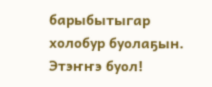барыбытыгар холобур буолаҕын. Этэҥҥэ буол!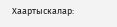Хаартыскалар: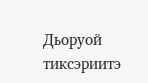Дьоруой тиксэриитэ